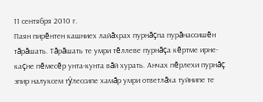11 сентября 2010 г.
Паян пирĕнтен кашниех лайăхрах пурнăçпа пурăнассишĕн тăрăшать. Тăрăшать те умри тĕллеве пурнăçа кĕртме ирне-каçне пĕмесĕр унта-кунта вăй хурать. Анчах пĕрлехи пурнăç эпир налуксем тÿлессипе хамăр умри ответлăха туйнипе те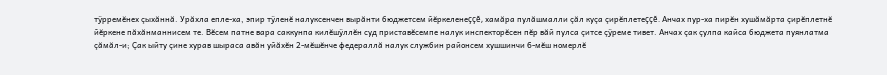тÿрремĕнех çыхăннă. Урăхла епле-ха, эпир тÿленĕ налуксенчен вырăнти бюджетсем йĕркеленеççĕ, хамăра пулăшмалли çăл куçа çирĕплетеççĕ. Анчах пур-ха пирĕн хушăмăрта çирĕплетнĕ йĕркене пăхăнманнисем те. Вĕсем патне вара саккунпа килĕшÿллĕн суд приставĕсемпе налук инспекторĕсен пĕр вăй пулса çитсе çÿреме тивет. Анчах çак çулпа кайса бюджета пуянлатма çăмăл-и; Çак ыйту çине хурав шыраса авăн уйăхĕн 2-мĕшĕнче федераллă налук службин районсем хушшинчи 6-мĕш номерлĕ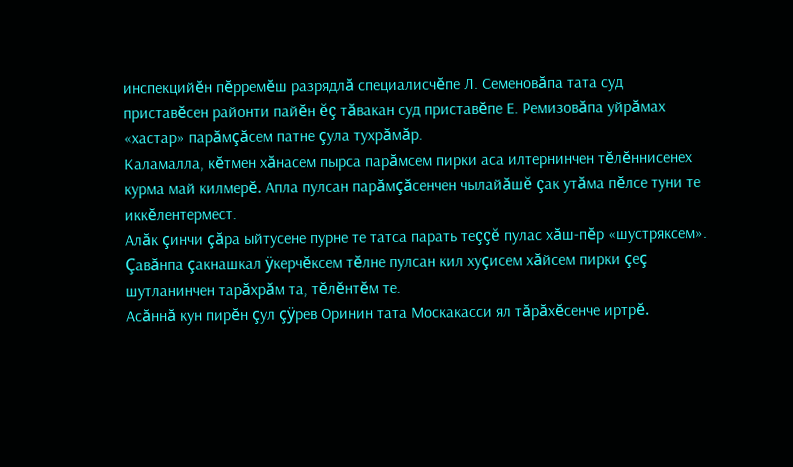инспекцийĕн пĕрремĕш разрядлă специалисчĕпе Л. Семеновăпа тата суд приставĕсен районти пайĕн ĕç тăвакан суд приставĕпе Е. Ремизовăпа уйрăмах «хастар» парăмçăсем патне çула тухрăмăр.
Каламалла, кĕтмен хăнасем пырса парăмсем пирки аса илтернинчен тĕлĕннисенех курма май килмерĕ. Апла пулсан парăмçăсенчен чылайăшĕ çак утăма пĕлсе туни те иккĕлентермест.
Алăк çинчи çăра ыйтусене пурне те татса парать теççĕ пулас хăш-пĕр «шустряксем». Çавăнпа çакнашкал ÿкерчĕксем тĕлне пулсан кил хуçисем хăйсем пирки çеç шутланинчен тарăхрăм та, тĕлĕнтĕм те.
Асăннă кун пирĕн çул çÿрев Оринин тата Москакасси ял тăрăхĕсенче иртрĕ.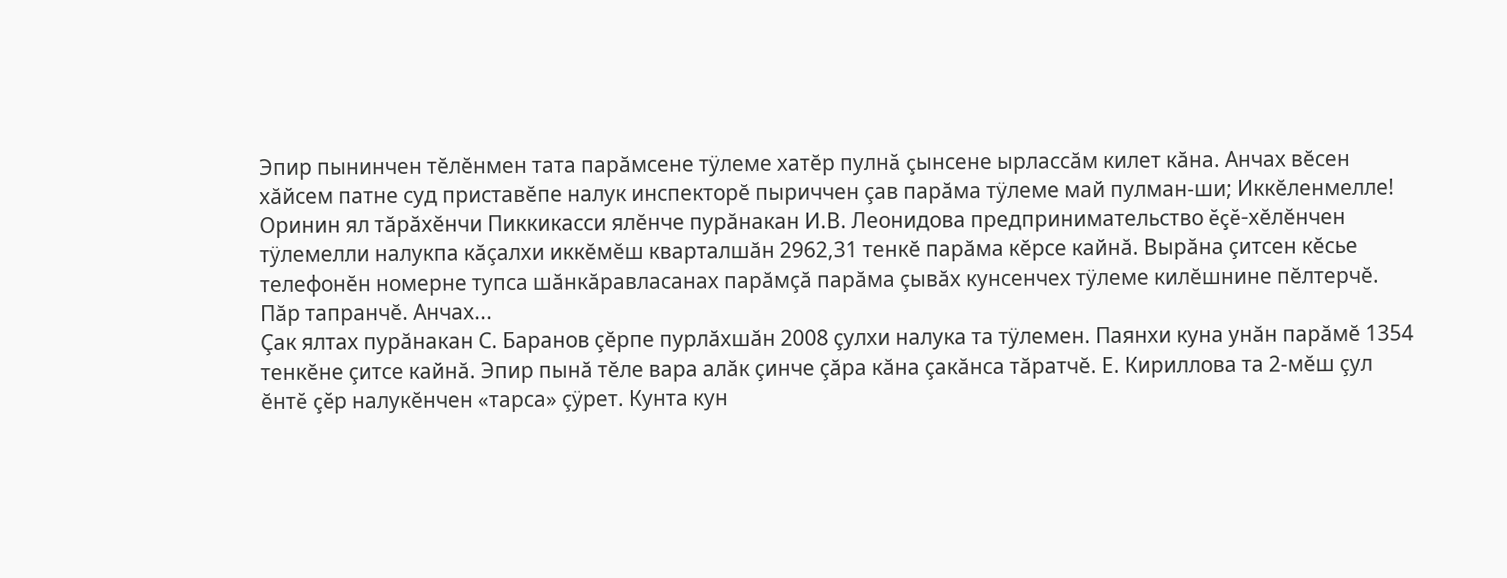Эпир пынинчен тĕлĕнмен тата парăмсене тÿлеме хатĕр пулнă çынсене ырлассăм килет кăна. Анчах вĕсен хăйсем патне суд приставĕпе налук инспекторĕ пыриччен çав парăма тÿлеме май пулман-ши; Иккĕленмелле!
Оринин ял тăрăхĕнчи Пиккикасси ялĕнче пурăнакан И.В. Леонидова предпринимательство ĕçĕ-хĕлĕнчен тÿлемелли налукпа кăçалхи иккĕмĕш кварталшăн 2962,31 тенкĕ парăма кĕрсе кайнă. Вырăна çитсен кĕсье телефонĕн номерне тупса шăнкăравласанах парăмçă парăма çывăх кунсенчех тÿлеме килĕшнине пĕлтерчĕ. Пăр тапранчĕ. Анчах...
Çак ялтах пурăнакан С. Баранов çĕрпе пурлăхшăн 2008 çулхи налука та тÿлемен. Паянхи куна унăн парăмĕ 1354 тенкĕне çитсе кайнă. Эпир пынă тĕле вара алăк çинче çăра кăна çакăнса тăратчĕ. Е. Кириллова та 2-мĕш çул ĕнтĕ çĕр налукĕнчен «тарса» çÿрет. Кунта кун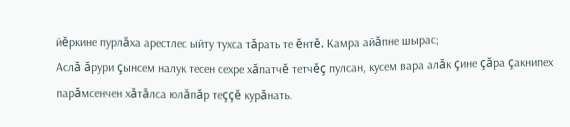йĕркине пурлăха арестлес ыйту тухса тăрать те ĕнтĕ. Камра айăпне шырас;
Аслă ăрури çынсем налук тесен сехре хăпатчĕ тетчĕç пулсан, кусем вара алăк çине çăра çакнипех парăмсенчен хăтăлса юлăпăр теççĕ курăнать.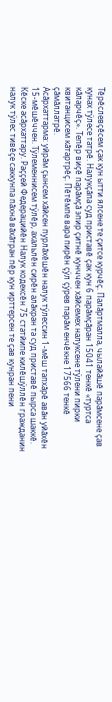Тĕрĕслевçĕсем çак кун ытти ялсене те çитсе курчĕç. Палăртмалла, чылайăшĕ парăмсене çав кунах тÿлесе татрĕ. Налукçăпа суд приставĕ çак кун 6 парăмçăран 15041 тенкĕ «туртса кăларчĕç». Тепĕр виçĕ парăмçă эпир çитнĕ кунччен хăйсемех налуксене тÿлени пирки квитанцисем кăтартрĕç. Пĕтĕмпе вара пирĕн çÿл çÿрев парăм енчĕкне 17566 тенкĕ çăмăллатрĕ.
Асăрхаттарма: уйрăм çынсем хăйсен пурлăхĕшĕн налук тÿлессин 1-мĕш тапхăрĕ авăн уйăхĕн 15-мĕшĕччен. Тÿлеменнисем тÿлĕр, ахальлĕн сирĕн алăкран та суд приставĕ пырса шаккĕ.
Кĕске асăрхаттару. Раççей Федерацийĕн Налук кодексĕн 75 статйипе килĕшÿллĕн гражданин налук тÿлес тивĕçе саккунпа пăхнă вăхăтран пĕр кун ирттерсен те çав кунран пени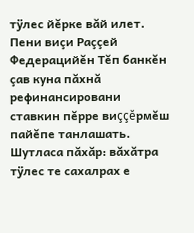тÿлес йĕрке вăй илет. Пени виçи Раççей Федерацийĕн Тĕп банкĕн çав куна пăхнă рефинансировани ставкин пĕрре виççĕрмĕш пайĕпе танлашать. Шутласа пăхăр: вăхăтра тÿлес те сахалрах е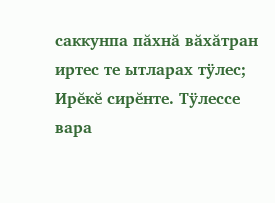саккунпа пăхнă вăхăтран иртес те ытларах тÿлес; Ирĕкĕ сирĕнте. Тÿлессе вара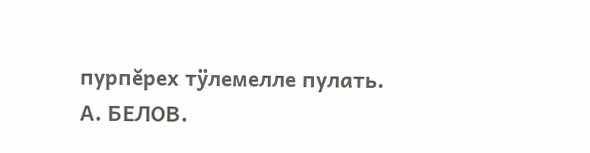пурпĕрех тÿлемелле пулать.
А. БЕЛОВ.